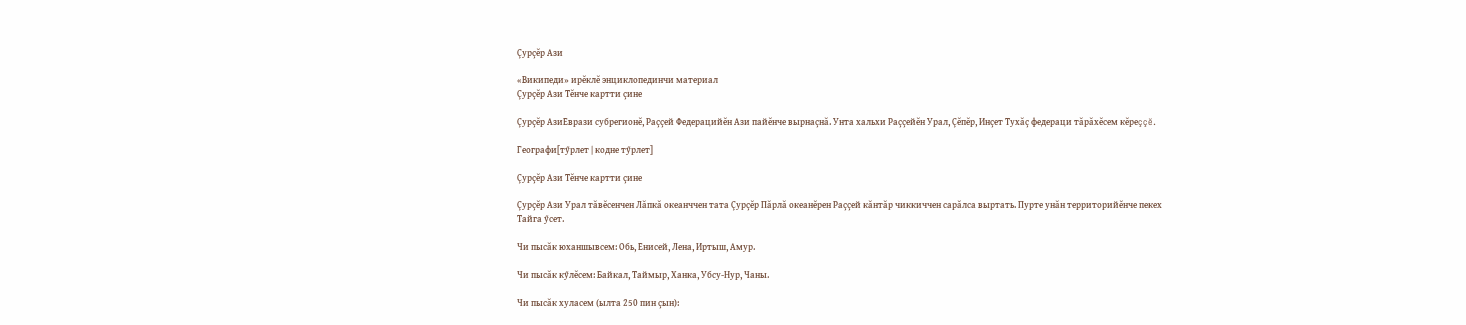Çурçĕр Ази

«Википеди» ирĕклĕ энциклопединчи материал
Çурçĕр Ази Тĕнче картти çине

Çурçĕр АзиЕврази субрегионĕ, Раççей Федерацийĕн Ази пайĕнче вырнаçнă. Унта хальхи Раççейĕн Урал, Çĕпĕр, Инçет Тухăç федераци тăрăхĕсем кĕреççĕ.

Географи[тӳрлет | кодне тӳрлет]

Çурçĕр Ази Тĕнче картти çине

Çурçĕр Ази Урал тăвĕсенчен Лăпкă океанччен тата Çурçĕр Пăрлă океанĕрен Раççей кăнтăр чиккиччен сарăлса выртать. Пурте унăн территорийĕнче пекех Тайга ӳсет.

Чи пысăк юханшывсем: Обь, Енисей, Лена, Иртыш, Амур.

Чи пысăк кӳлĕсем: Байкал, Таймыр, Ханка, Убсу-Нур, Чаны.

Чи пысăк хуласем (ылта 250 пин çын):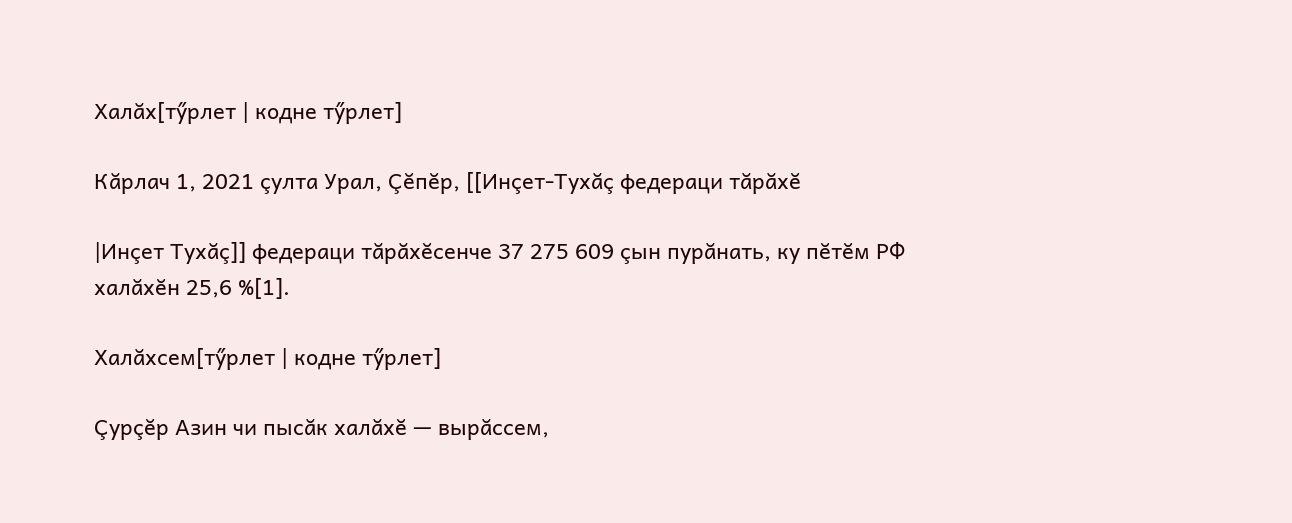Халăх[тӳрлет | кодне тӳрлет]

Кăрлач 1, 2021 çулта Урал, Çĕпĕр, [[Инçет-Тухăç федераци тăрăхĕ

|Инçет Тухăç]] федераци тăрăхĕсенче 37 275 609 çын пурăнать, ку пĕтĕм РФ халăхĕн 25,6 %[1].

Халăхсем[тӳрлет | кодне тӳрлет]

Çурçĕр Азин чи пысăк халăхĕ — вырăссем,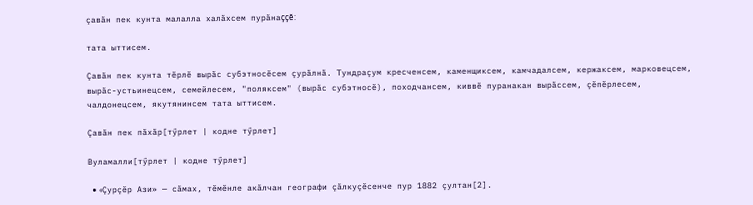çавăн пек кунта малалла халăхсем пурăнаççĕ:

тата ыттисем.

Çавăн пек кунта тĕрлĕ вырăс субэтносĕсем çурăлнă. Тундраçум кресченсем, каменщиксем, камчадалсем, кержаксем, марковецсем, вырăс-устьинецсем, семейлесем, "поляксем" (вырăс субэтносĕ), походчансем, киввĕ пуранакан вырăссем, çĕпĕрлесем, чалдонецсем, якутянинсем тата ыттисем.

Çавăн пек пăхăр[тӳрлет | кодне тӳрлет]

Вуламалли[тӳрлет | кодне тӳрлет]

  • «Çурçĕр Ази» — сăмах, тĕмĕнле акăлчан географи çăлкуçĕсенче пур 1882 çултан[2].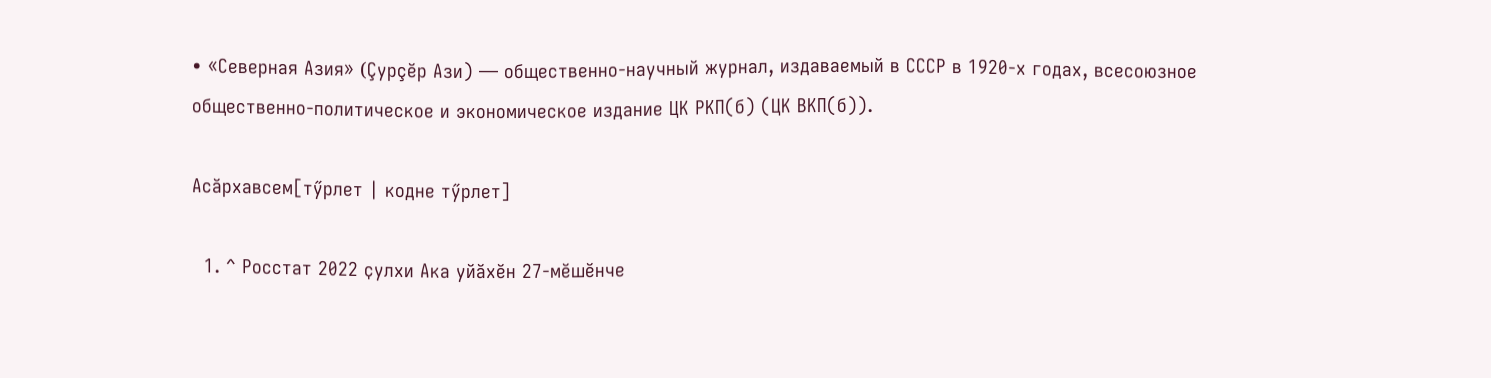• «Северная Азия» (Çурçĕр Ази) — общественно-научный журнал, издаваемый в СССР в 1920-х годах, всесоюзное общественно-политическое и экономическое издание ЦК РКП(б) (ЦК ВКП(б)).

Асăрхавсем[тӳрлет | кодне тӳрлет]

  1. ^ Росстат 2022 ҫулхи Ака уйӑхӗн 27-мӗшӗнче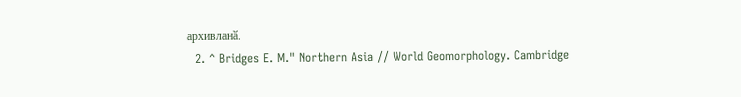архивланӑ.
  2. ^ Bridges E. M." Northern Asia // World Geomorphology. Cambridge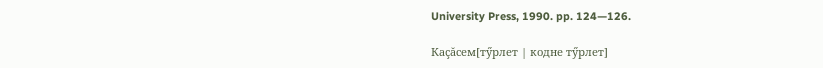University Press, 1990. pp. 124—126.

Каçăсем[тӳрлет | кодне тӳрлет]